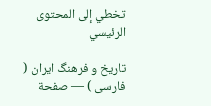تخطي إلى المحتوى الرئيسي

تاريخ و فرهنگ ايران ( فارسى ) — صفحة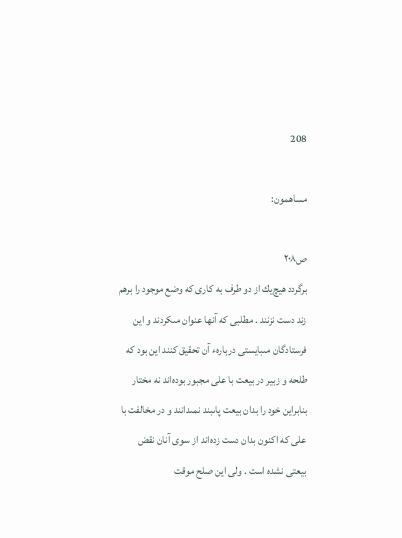208

مساهمون:

ص٢٠٨
برگردد هيچ‌يك از دو طرف به كارى كه وضع موجود را برهم زند دست نزنند . مطلبى كه آنها عنوان مىكردند و اين فرستادگان مىبايستى دربارهء آن تحقيق كنند اين بود كه طلحه و زبير در بيعت با على مجبور بوده‌اند نه مختار بنابراين خود را بدان بيعت پاىبند نمىدانند و در مخالفت با على كه اكنون بدان دست زده‌اند از سوى آنان نقض بيعتى نشده است . ولى اين صلح موقت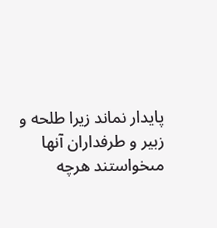پايدار نماند زيرا طلحه و زبير و طرفداران آنها مىخواستند هرچه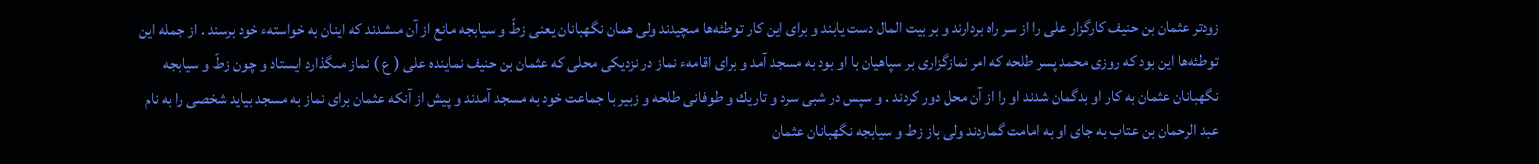زودتر عثمان بن حنيف كارگزار على را از سر راه بردارند و بر بيت المال دست يابند و براى اين كار توطئه‌ها مىچيدند ولى همان نگهبانان يعنى زطّ و سيابجه مانع از آن مىشدند كه اينان به خواستهء خود برسند . از جمله اين توطئه‌ها اين بود كه روزى محمد پسر طلحه كه امر نمازگزارى بر سپاهيان با او بود به مسجد آمد و براى اقامهء نماز در نزديكى محلى كه عثمان بن حنيف نماينده على ( ع ) نماز مىگذارد ايستاد و چون زطّ و سيابجه نگهبانان عثمان به كار او بدگمان شدند او را از آن محل دور كردند . و سپس در شبى سرد و تاريك و طوفانى طلحه و زبير با جماعت خود به مسجد آمدند و پيش از آنكه عثمان براى نماز به مسجد بيايد شخصى را به نام عبد الرحمان بن عتاب به جاى او به امامت گماردند ولى باز زط و سيابجه نگهبانان عثمان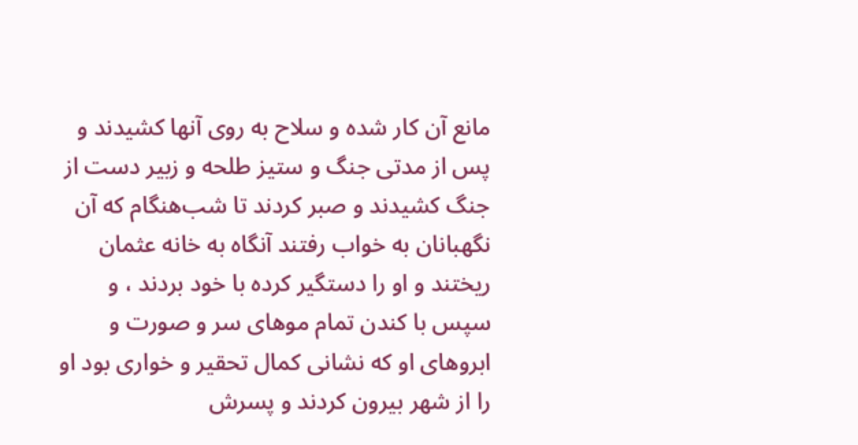مانع آن كار شده و سلاح به روى آنها كشيدند و پس از مدتى جنگ و ستيز طلحه و زبير دست از جنگ كشيدند و صبر كردند تا شب‌هنگام كه آن نگهبانان به خواب رفتند آنگاه به خانه عثمان ريختند و او را دستگير كرده با خود بردند ، و سپس با كندن تمام موهاى سر و صورت و ابروهاى او كه نشانى كمال تحقير و خوارى بود او را از شهر بيرون كردند و پسرش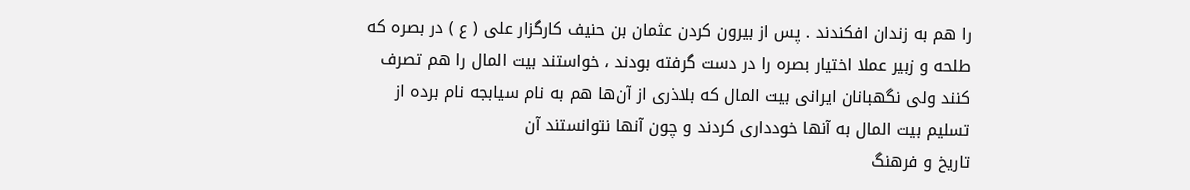را هم به زندان افكندند . پس از بيرون كردن عثمان بن حنيف كارگزار على ( ع ) در بصره كه طلحه و زبير عملا اختيار بصره را در دست گرفته بودند ، خواستند بيت المال را هم تصرف كنند ولى نگهبانان ايرانى بيت المال كه بلاذرى از آن‌ها هم به نام سيابجه نام برده از تسليم بيت المال به آنها خوددارى كردند و چون آنها نتوانستند آن
تاريخ و فرهنگ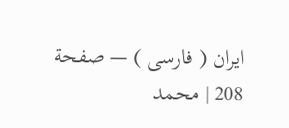ايران ( فارسى ) — صفحة 208 | محمد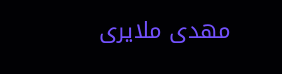مهدى ملايرى